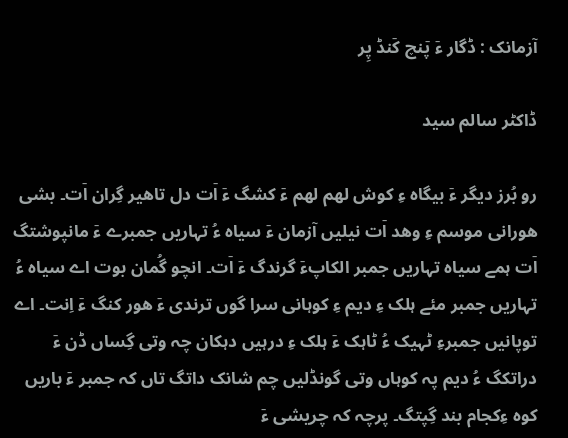آزمانک : ڈگار ءٙ پٙنچ کٙنڈ پِر

ڈاکٹر سالم سید

رو بُرز دیگر ءٙ بیگاہ ءِ کوش لھم لھم ءٙ کشگ ءٙ اٙت دل تاھیر گِران اٙت۔ بشی ھورانی موسم ءِ وھد اٙت نیلیں آزمان ءٙ سیاہ ءُ تہاریں جمبرے ءٙ مانپوشتگ اٙت ہمے سیاہ تہاریں جمبر الکاپءٙ گرندگ ءٙ اٙت۔ انچو گُمان بوت اے سیاہ ءُ تہاریں جمبر مئے ہلک ءِ دیم ءِ کوہانی سرا گوں ترندی ءٙ ھور کنگ ءٙ اِنت۔ اے توپانیں جمبرءِ ٹہیک ءُ ٹاہک ءٙ ہلک ءِ درہیں دہکان چہ وتی گِساں ڈن ءٙ دراتکگ ءُ دیم پہ کوہاں وتی گونڈلیں چم شانک داتگ تاں کہ جمبر ءٙ باریں کوہ ءِکجام بند گِپتگ۔ پرچہ کہ چریشی ءٙ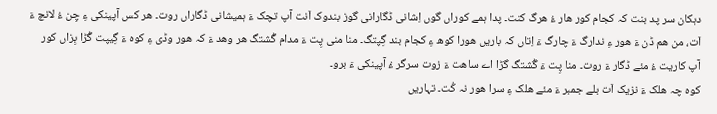دہکان سر پد بنت کہ کجام کور ھار ءُ ھرگ کنت۔ پدا ہمے کوراں گوں اِشانی ڈگارانی گوز بندوک اٙنت آپ تچک ءٙ ہمیشانی ڈگاراں روت۔ ھر کس آپینکی ءِ چِن ءُ لانچ ءٙ اٙت، من ھم ڈن ءٙ ھور ءِ ندارگ ءٙ چارگ ءٙ اِتاں کہ باریں ھورا کوھ ءِ کجام بند گِپتگ۔ منا منی پِت ءٙ مدام گُشتگ ھر وھد ءٙ کہ ھور وڈی ءِ کوہ ءٙ گِیپت گُڑا بِزاں کور آپ کاریت ءُ مئے ڈگار ءٙ روت۔ منا پِت ءٙ گُشتگ گڑا اے ساھت ءٙ زوت سرگر ءُ آپینکی ءٙ برو۔
کوہ چہ ھلک ءٙ نزیک اٙت بلے جمبر ءٙ مئے ھلک ءِ سرا ھور نہ کُت۔ تہاریں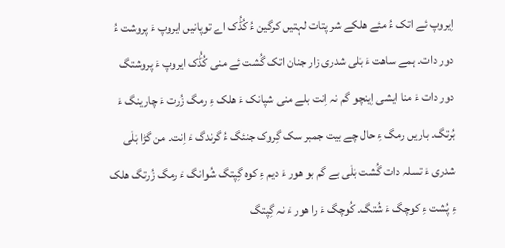اِیروپ ئے اتک ءُ مئے ھلکے شر پتات لہتیں کرگین ءُ کُڈُک اے توپانیں ایروپ ءٙ پروشت ءُ دور دات۔ ہمے ساھت ءٙ بٙلی شدری زار جنان اتک گُشت ئے منی کُڈُٙک ایروپ ءٙ پروشتگ دور دات ءٙ منا ایشی اِینچو گم نہ اِنت بلے منی شپانک ءٙ ھلک ءِ رمگ زُرت ءٙ چارینگ ءٙ بُرتگ۔ باریں رمگ ءِ حال چے بیت جمبر سک گِروک جنئگ ءُ گرندگ ءٙ اِنت۔ من گڑا بٙلٙی شدری ءٙ تسلہ دات گُشت بٙلٙی بے گم بو ھور ءٙ دیم ءِ کوہ گِپتگ شُوانگ ءٙ رمگ زُرتگ ھلک ءِ پُشت ءِ کوچگ ءٙ شُتگ۔ کُوچگ ءٙ را ھور ءٙ نہ گِپتگ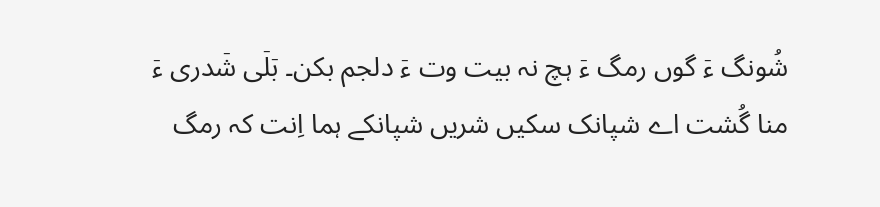شُونگ ءٙ گوں رمگ ءٙ ہچ نہ بیت وت ءٙ دلجم بکن۔ بٙلٙی شٙدری ءٙ منا گُشت اے شپانک سکیں شریں شپانکے ہما اِنت کہ رمگ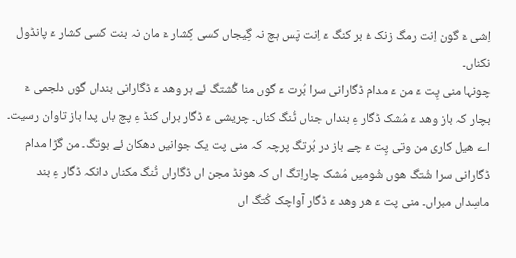اِشی ءٙ گون اِنت رمگ زنک ءُ بر کنگ ءٙ اِنت پٙس ہچ نہ گِیجاں کسی کِشار ءٙ مان نہ بنت کسی کشار ءٙ پانڈول نکناں۔
چونہا منی پِت ءٙ من ءٙ مدام ڈگارانی سرا بُرت ءٙ گوں منا گُشتگ ئے ہر وھد ءٙ ڈگارانی بنداں گوں دلجمی ءٙ بچار کہ باز وھد ءٙ مُشک ڈگار ءِ بنداں جناں ٹُنگ کناں۔ چریشی ءٙ ڈگار براں کنڈ ءِ پچ باں پدا باز تاوان رسیت۔ اے ھیل کاری من وتی پِت ءٙ چے باز در بُرتگ پرچہ کہ منی پت یک جوانیں دھکان ئے بوتگ۔ من گڑا مدام ڈگارانی سرا شُتگ ھوں شُومیں مُشک چاراِتگ اں کہ ھونڈ مجن اں ڈگاراں ٹُنگ مکناں دانکہ ڈگار ءِ بند ماسِداں مبراں۔ منی پت ءٙ ھر وھد ءٙ ڈگار آواچک کُتگ اں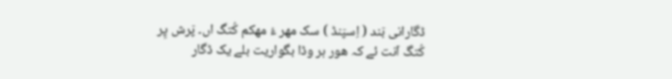ڈگارانی بٙند ( اِسپٙنڈ ) سک مھر ءُ مھکم کُتگ اں۔ پٙرش پِر کُتگ اٙنت ئے کہ ھور ہر وڈا بگواریت بلے یک ڈگار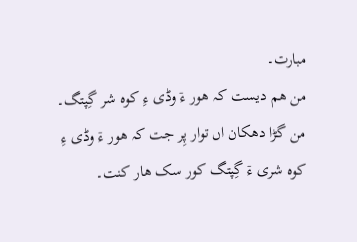مبارت۔
من ھم دیست کہ ھور ءٙ وڈی ءِ کوہ شر گِپتگ۔ من گڑا دھکان اں توار پِر جت کہ ھور ءٙ وڈی ءِ کوہ شری ءٙ گِپتگ کور سک ھار کنت۔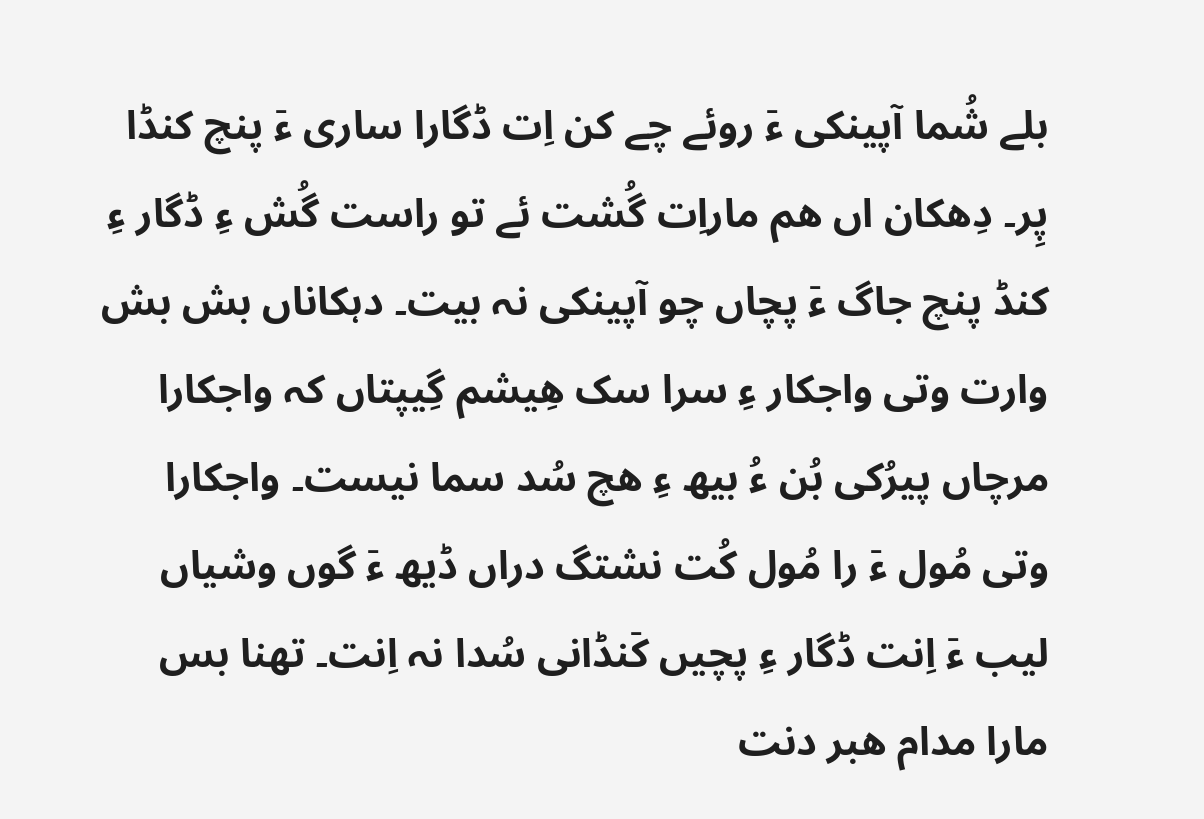بلے شُما آپینکی ءٙ روئے چے کن اِت ڈگارا ساری ءٙ پنچ کنڈا پِر۔ دِھکان اں ھم ماراِت گُشت ئے تو راست گُش ءِ ڈگار ءِ کنڈ پنچ جاگ ءٙ پچاں چو آپینکی نہ بیت۔ دہکاناں بش بش وارت وتی واجکار ءِ سرا سک ھِیشم گِیپتاں کہ واجکارا مرچاں پیرُکی بُن ءُ بیھ ءِ ھچ سُد سما نیست۔ واجکارا وتی مُول ءٙ را مُول کُت نشتگ دراں ڈیھ ءٙ گوں وشیاں لیب ءٙ اِنت ڈگار ءِ پچیں کٙنڈانی سُدا نہ اِنت۔ تھنا بس مارا مدام ھبر دنت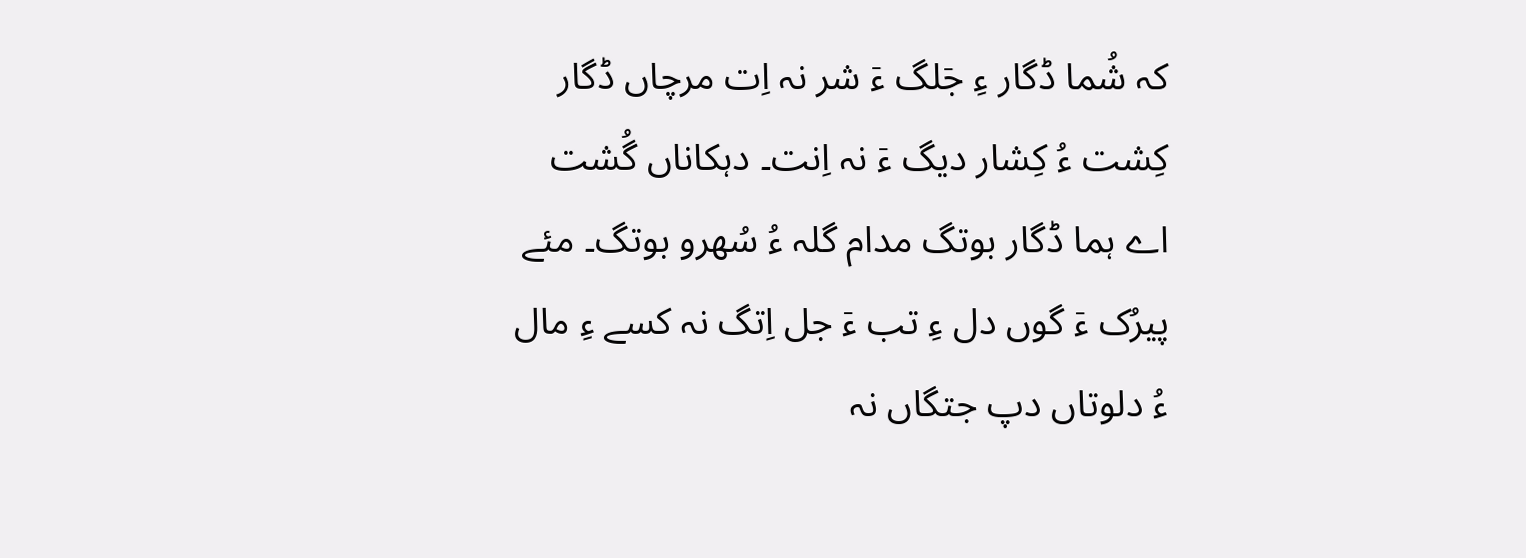کہ شُما ڈگار ءِ جٙلگ ءٙ شر نہ اِت مرچاں ڈگار کِشت ءُ کِشار دیگ ءٙ نہ اِنت۔ دہکاناں گُشت اے ہما ڈگار بوتگ مدام گلہ ءُ سُھرو بوتگ۔ مئے پیرُک ءٙ گوں دل ءِ تب ءٙ جل اِتگ نہ کسے ءِ مال ءُ دلوتاں دپ جتگاں نہ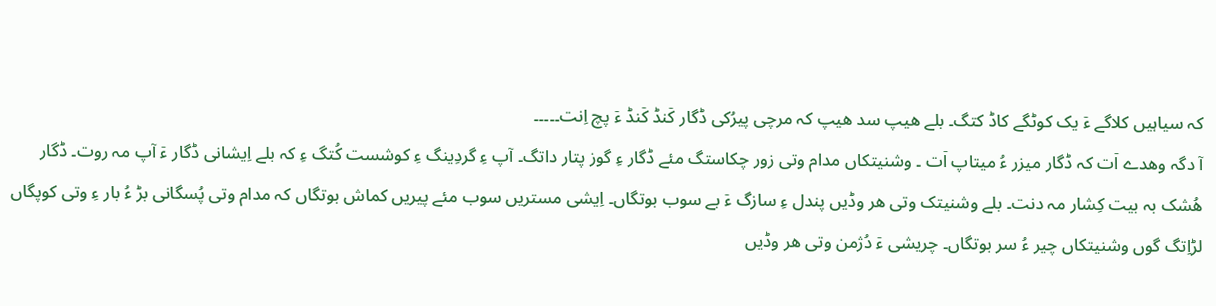کہ سیاہیں کلاگے ءٙ یک کوٹگے کاڈ کتگ۔ بلے ھیپ سد ھیپ کہ مرچی پیرُکی ڈگار کٙنڈ کٙنڈ ءٙ پچ اِنت۔۔۔۔۔
آ دگہ وھدے اٙت کہ ڈگار میزر ءُ میتاپ اٙت ۔ وشنیتکاں مدام وتی زور چکاستگ مئے ڈگار ءِ گوز پتار داتگ۔ آپ ءِ گردِینگ ءِ کوشست کُتگ ءِ کہ بلے اِیشانی ڈگار ءٙ آپ مہ روت۔ ڈگار ھُشک بہ بیت کِشار مہ دنت۔ بلے وشنیتک وتی ھر وڈیں پندل ءِ سازگ ءٙ بے سوب بوتگاں۔ اِیشی مستریں سوب مئے پیریں کماش بوتگاں کہ مدام وتی پُسگانی بڑ ءُ بار ءِ وتی کوپگاں لڑاِتگ گوں وشنیتکاں چیر ءُ سر بوتگاں۔ چریشی ءٙ دُژمن وتی ھر وڈیں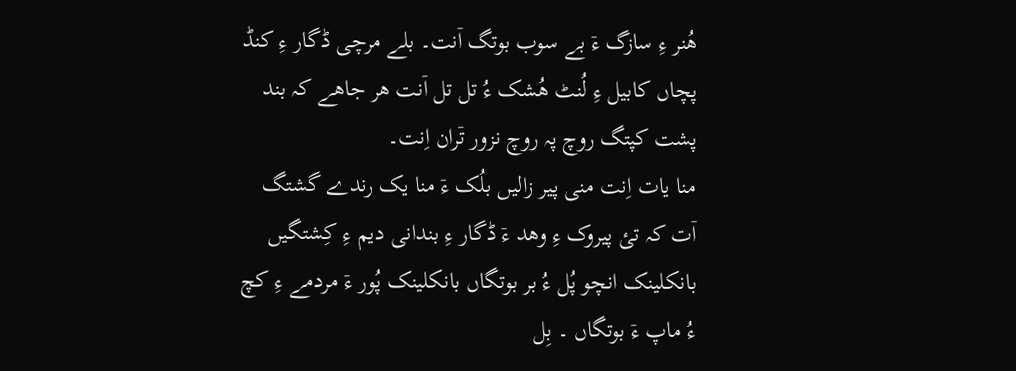ھُنر ءِ سازگ ءٙ بے سوب بوتگ اٙنت۔ بلے مرچی ڈگار ءِ کنڈ پچاں کابیل ءِ لُنٹ ھُشک ءُ تل تل اٙنت ھر جاھے کہ بند پشت کپتگ روچ پہ روچ نزور تٙران اِنت۔
منا یات اِنت منی پیر زالیں بلُک ءٙ منا یک رندے گشتگ اٙت کہ تئ پیروک ءِ وھد ءٙ ڈگار ءِ بندانی دیم ءِ کِشتگیں بانکلینک انچو پُل ءُ بر بوتگاں بانکلینک پُور ءٙ مردمے ءِ کچ ءُ ماپ ءٙ بوتگاں ۔ بِل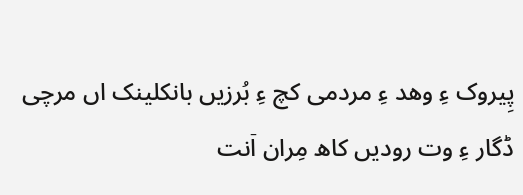پِیروک ءِ وھد ءِ مردمی کچ ءِ بُرزیں بانکلینک اں مرچی ڈگار ءِ وت رودیں کاھ مِران اٙنت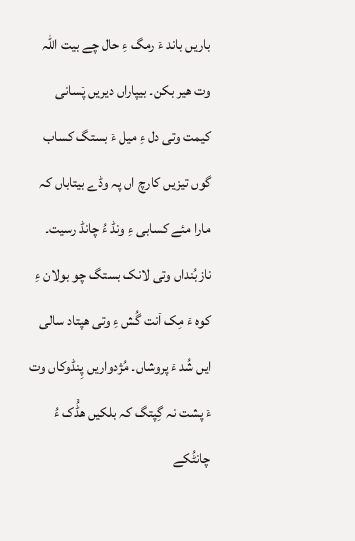باریں باند ءٙ رمگ ءِ حال چے بیت اللہ وت ھیر بکن۔ بیپاراں دیریں پٙسانی کیمت وتی دل ءِ میل ءٙ بستگ کساب گوں تیزیں کارچ اں پہ وڈے بیتاباں کہ مارا مئے کسابی ءِ ونڈ ءُ چانڈ رسیت۔ نازبُنداں وتی لانک بستگ چو بولان ءِ کوہ ءٙ مِک اٙنت گُش ءِ وتی ھپتاد سالی ایں شُد ءٙ پروشاں۔ مُژدواریں پِنڈوکاں وت ءٙ پشت نہ گِپتگ کہ بلکیں ھڈُٙک ءُ چانٹُکے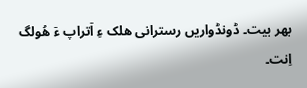بھر بیت۔ ڈونڈواریں رسترانی ھلک ءِ اٙتراپ ءٙ ھُولگ اِنت۔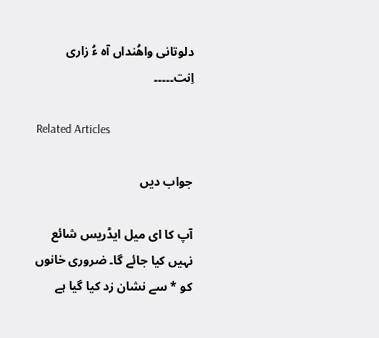دلوتانی واھُنداں آہ ءُ زاری اِنت۔۔۔۔۔

Related Articles

جواب دیں

آپ کا ای میل ایڈریس شائع نہیں کیا جائے گا۔ ضروری خانوں کو * سے نشان زد کیا گیا ہے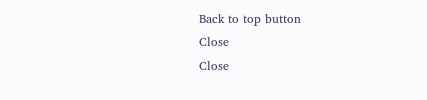Back to top button
Close
Close